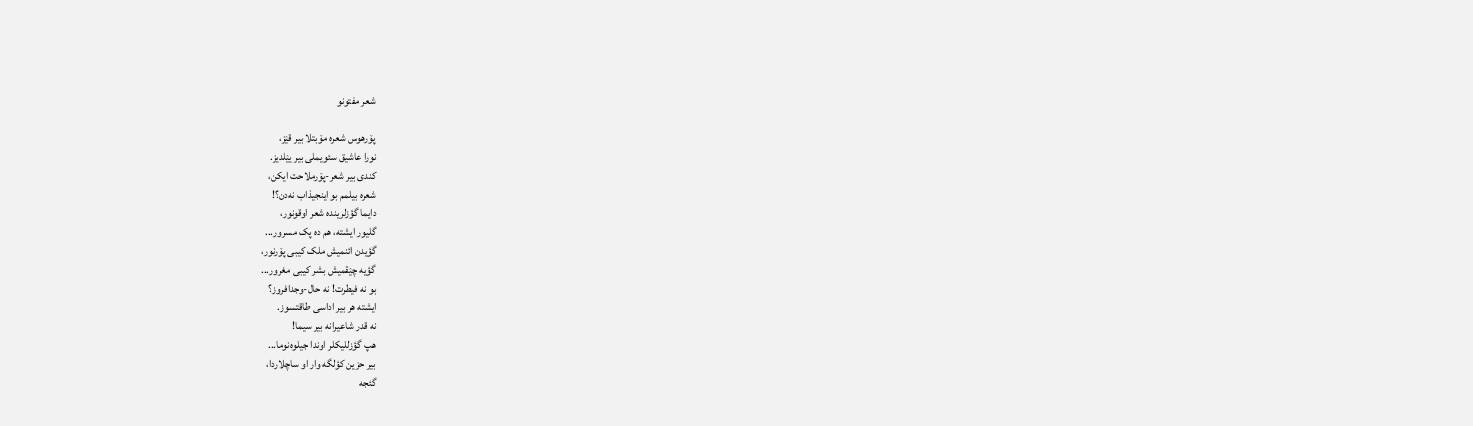شعر مفتونو

پۆرهوس شعره مۆبتلا بیر قؽز،
نورا عاشیق سئویملی بیر یؽلدیز.
کندی بیر شعر-پۆرملاحت ایکن،
شعره بیلمم بو اینجیذاب نه‌دن؟!
دایما گؤزلرینده شعر اوقونور،
گلیور ایشته، هم ده پک مسرور...
گؤیدن ائنمیش ملک کیبی پۆرنور،
گؤیه چؽقمیش بشر کیبی مغرور...
بو نه فیطرت! نه حال-وجدافروز؟
ایشته هر بیر اداسی طاقتسوز.
نه قدر شاعیرانه بیر سیما!
هپ گؤزللیکلر اوندا جیلوه‌نوما...
بیر حزین کؤلگه وار او ساچلاردا،
گئجه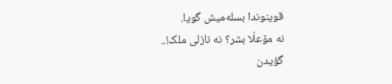قوینوندا بسله‌میش گویا.
نه مۆعلّا بشر؟ نه نازلی ملک!..
گؤیدن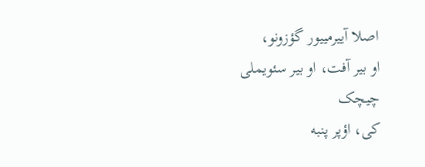اصلا آییرمییور گؤزونو،
او بیر آفت، او بیر سئویملی چیچک
کی، اؤپر پنبه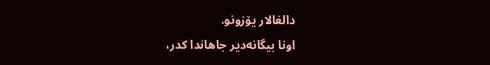دالغالار یۆزونو.
اونا بیگانه‌دیر جاهاندا کدر،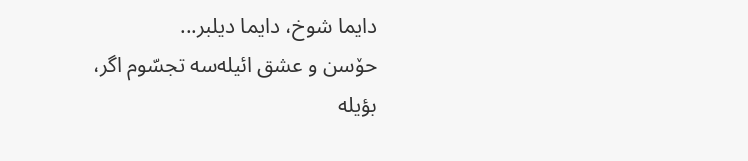دایما شوخ، دایما دیلبر...
حۆسن و عشق ائیله‌سه تجسّوم اگر،
بؤیله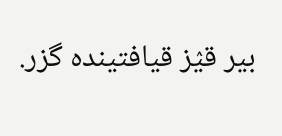بیر قؽز قیافتینده گزر.